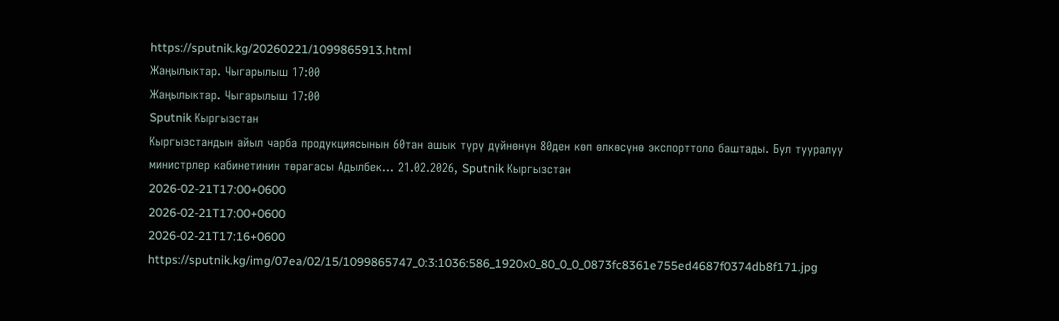https://sputnik.kg/20260221/1099865913.html
Жаңылыктар. Чыгарылыш 17:00
Жаңылыктар. Чыгарылыш 17:00
Sputnik Кыргызстан
Кыргызстандын айыл чарба продукциясынын 60тан ашык түрү дүйнөнүн 80ден көп өлкөсүнө экспорттоло баштады. Бул тууралуу министрлер кабинетинин төрагасы Адылбек... 21.02.2026, Sputnik Кыргызстан
2026-02-21T17:00+0600
2026-02-21T17:00+0600
2026-02-21T17:16+0600
https://sputnik.kg/img/07ea/02/15/1099865747_0:3:1036:586_1920x0_80_0_0_0873fc8361e755ed4687f0374db8f171.jpg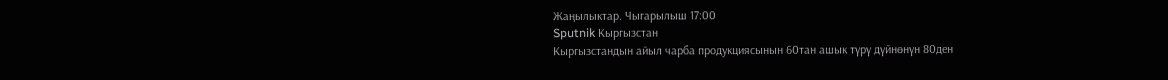Жаңылыктар. Чыгарылыш 17:00
Sputnik Кыргызстан
Кыргызстандын айыл чарба продукциясынын 60тан ашык түрү дүйнөнүн 80ден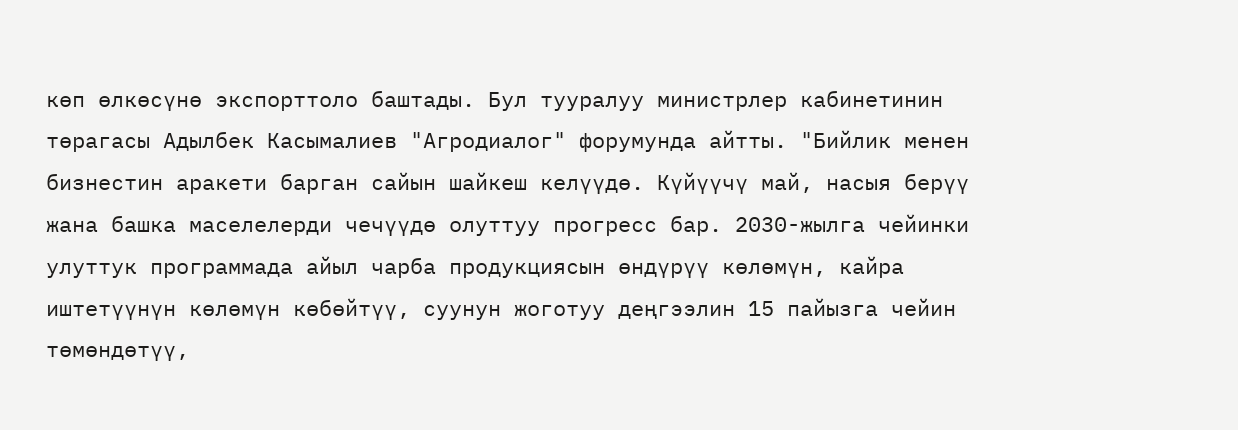көп өлкөсүнө экспорттоло баштады. Бул тууралуу министрлер кабинетинин төрагасы Адылбек Касымалиев "Агродиалог" форумунда айтты. "Бийлик менен бизнестин аракети барган сайын шайкеш келүүдө. Күйүүчү май, насыя берүү жана башка маселелерди чечүүдө олуттуу прогресс бар. 2030-жылга чейинки улуттук программада айыл чарба продукциясын өндүрүү көлөмүн, кайра иштетүүнүн көлөмүн көбөйтүү, суунун жоготуу деңгээлин 15 пайызга чейин төмөндөтүү,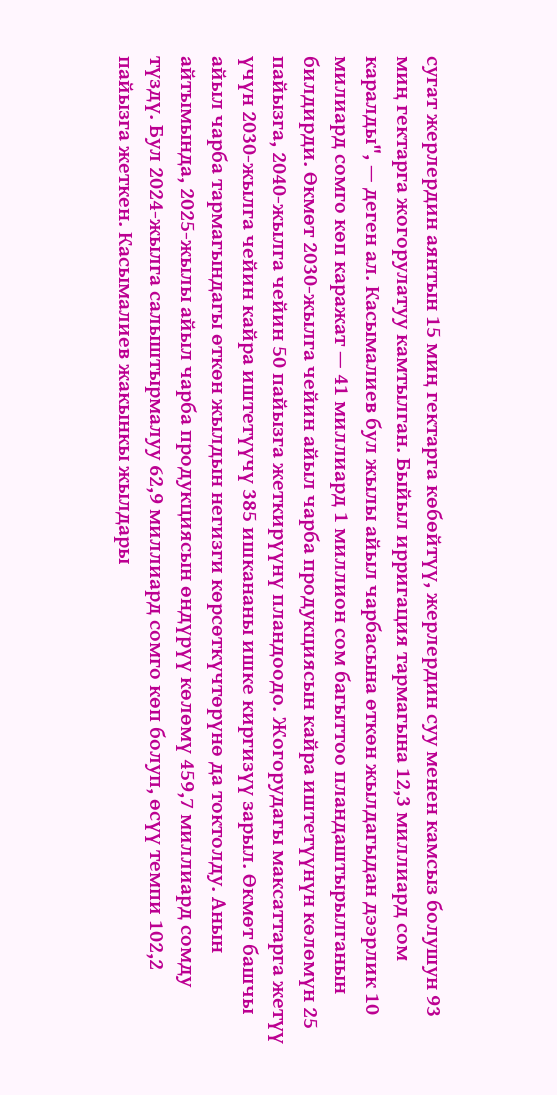сугат жерлердин аянтын 15 миң гектарга көбөйтүү, жерлердин суу менен камсыз болушун 93 миң гектарга жогорулатуу камтылган. Быйыл ирригация тармагына 12,3 миллиард сом каралды", — деген ал. Касымалиев бул жылы айыл чарбасына өткөн жылдагыдан дээрлик 10 милиард сомго көп каражат — 41 миллиард 1 миллион сом багыттоо пландаштырылганын билдирди. Өкмөт 2030-жылга чейин айыл чарба продукциясын кайра иштетүүнүн көлөмүн 25 пайызга, 2040-жылга чейин 50 пайызга жеткирүүнү пландоодо. Жогорудагы максаттарга жетүү үчүн 2030-жылга чейин кайра иштетүүчү 385 ишкананы ишке киргизүү зарыл. Өкмөт башчы айыл чарба тармагындагы өткөн жылдын негизги көрсөткүчтөрүнө да токтолду. Анын айтымында, 2025-жылы айыл чарба продукциясын өндүрүү көлөмү 459,7 миллиард сомду түздү. Бул 2024-жылга салыштырмалуу 62,9 миллиард сомго көп болуп, өсүү темпи 102,2 пайызга жеткен. Касымалиев жакынкы жылдары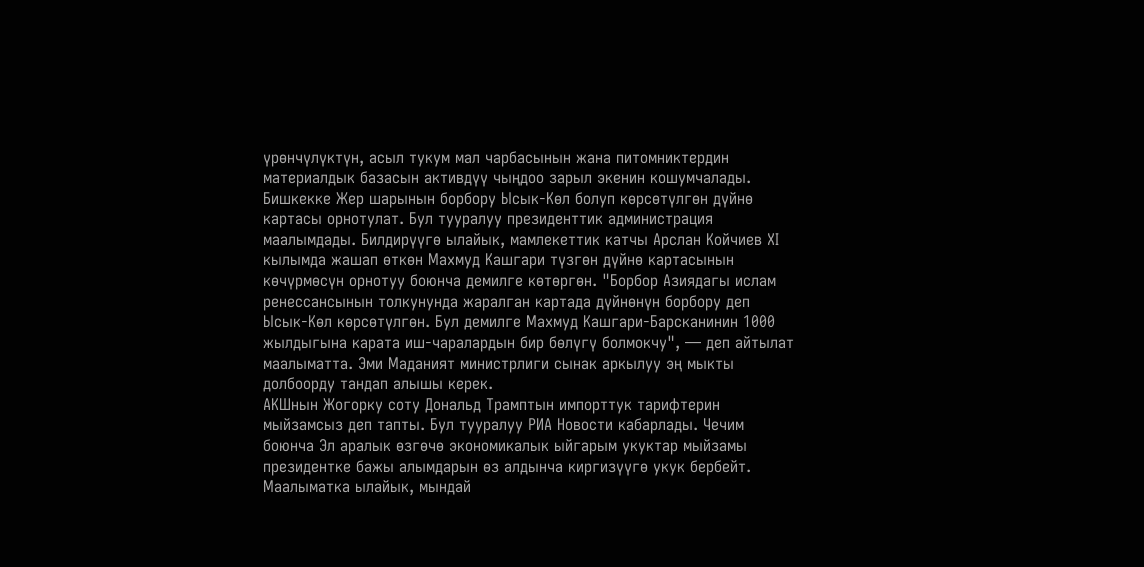үрөнчүлүктүн, асыл тукум мал чарбасынын жана питомниктердин материалдык базасын активдүү чыңдоо зарыл экенин кошумчалады.
Бишкекке Жер шарынын борбору Ысык-Көл болуп көрсөтүлгөн дүйнө картасы орнотулат. Бул тууралуу президенттик администрация маалымдады. Билдирүүгө ылайык, мамлекеттик катчы Арслан Койчиев XI кылымда жашап өткөн Махмуд Кашгари түзгөн дүйнө картасынын көчүрмөсүн орнотуу боюнча демилге көтөргөн. "Борбор Азиядагы ислам ренессансынын толкунунда жаралган картада дүйнөнүн борбору деп Ысык-Көл көрсөтүлгөн. Бул демилге Махмуд Кашгари-Барсканинин 1000 жылдыгына карата иш-чаралардын бир бөлүгү болмокчу", — деп айтылат маалыматта. Эми Маданият министрлиги сынак аркылуу эң мыкты долбоорду тандап алышы керек.
АКШнын Жогорку соту Дональд Трамптын импорттук тарифтерин мыйзамсыз деп тапты. Бул тууралуу РИА Новости кабарлады. Чечим боюнча Эл аралык өзгөчө экономикалык ыйгарым укуктар мыйзамы президентке бажы алымдарын өз алдынча киргизүүгө укук бербейт. Маалыматка ылайык, мындай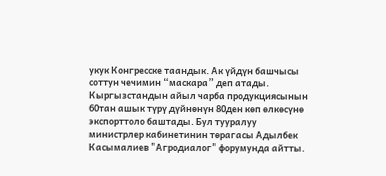укук Конгресске таандык. Ак үйдүн башчысы соттун чечимин “маскара” деп атады.
Кыргызстандын айыл чарба продукциясынын 60тан ашык түрү дүйнөнүн 80ден көп өлкөсүнө экспорттоло баштады. Бул тууралуу министрлер кабинетинин төрагасы Адылбек Касымалиев "Агродиалог" форумунда айтты.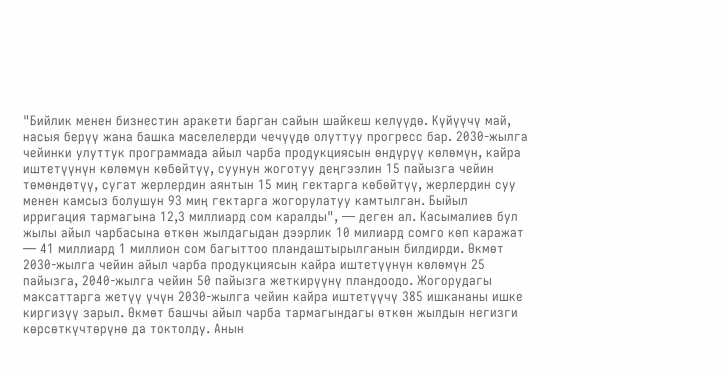"Бийлик менен бизнестин аракети барган сайын шайкеш келүүдө. Күйүүчү май, насыя берүү жана башка маселелерди чечүүдө олуттуу прогресс бар. 2030-жылга чейинки улуттук программада айыл чарба продукциясын өндүрүү көлөмүн, кайра иштетүүнүн көлөмүн көбөйтүү, суунун жоготуу деңгээлин 15 пайызга чейин төмөндөтүү, сугат жерлердин аянтын 15 миң гектарга көбөйтүү, жерлердин суу менен камсыз болушун 93 миң гектарга жогорулатуу камтылган. Быйыл ирригация тармагына 12,3 миллиард сом каралды", — деген ал. Касымалиев бул жылы айыл чарбасына өткөн жылдагыдан дээрлик 10 милиард сомго көп каражат — 41 миллиард 1 миллион сом багыттоо пландаштырылганын билдирди. Өкмөт 2030-жылга чейин айыл чарба продукциясын кайра иштетүүнүн көлөмүн 25 пайызга, 2040-жылга чейин 50 пайызга жеткирүүнү пландоодо. Жогорудагы максаттарга жетүү үчүн 2030-жылга чейин кайра иштетүүчү 385 ишкананы ишке киргизүү зарыл. Өкмөт башчы айыл чарба тармагындагы өткөн жылдын негизги көрсөткүчтөрүнө да токтолду. Анын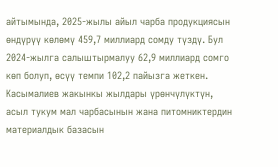айтымында, 2025-жылы айыл чарба продукциясын өндүрүү көлөмү 459,7 миллиард сомду түздү. Бул 2024-жылга салыштырмалуу 62,9 миллиард сомго көп болуп, өсүү темпи 102,2 пайызга жеткен. Касымалиев жакынкы жылдары үрөнчүлүктүн, асыл тукум мал чарбасынын жана питомниктердин материалдык базасын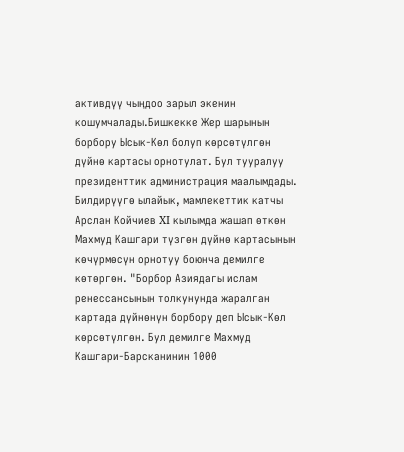активдүү чыңдоо зарыл экенин кошумчалады.Бишкекке Жер шарынын борбору Ысык-Көл болуп көрсөтүлгөн дүйнө картасы орнотулат. Бул тууралуу президенттик администрация маалымдады. Билдирүүгө ылайык, мамлекеттик катчы Арслан Койчиев XI кылымда жашап өткөн Махмуд Кашгари түзгөн дүйнө картасынын көчүрмөсүн орнотуу боюнча демилге көтөргөн. "Борбор Азиядагы ислам ренессансынын толкунунда жаралган картада дүйнөнүн борбору деп Ысык-Көл көрсөтүлгөн. Бул демилге Махмуд Кашгари-Барсканинин 1000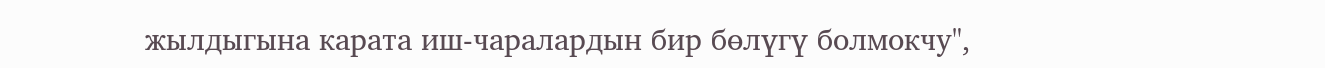жылдыгына карата иш-чаралардын бир бөлүгү болмокчу",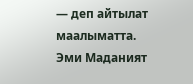— деп айтылат маалыматта. Эми Маданият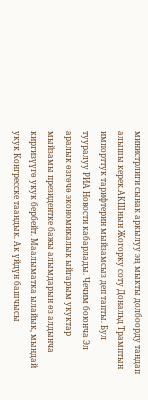министрлиги сынак аркылуу эң мыкты долбоорду тандап алышы керек.АКШнын Жогорку соту Дональд Трамптын импорттук тарифтерин мыйзамсыз деп тапты. Бул тууралуу РИА Новости кабарлады. Чечим боюнча Эл аралык өзгөчө экономикалык ыйгарым укуктар мыйзамы президентке бажы алымдарын өз алдынча киргизүүгө укук бербейт. Маалыматка ылайык, мындай укук Конгресске таандык. Ак үйдүн башчысы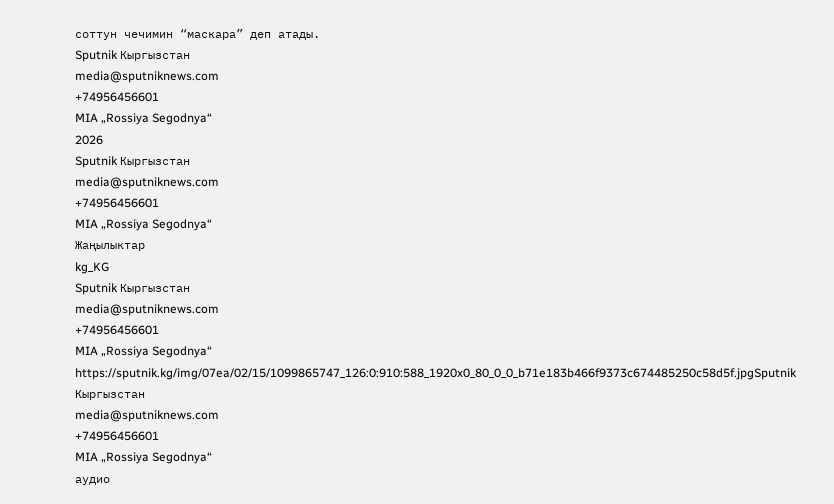соттун чечимин “маскара” деп атады.
Sputnik Кыргызстан
media@sputniknews.com
+74956456601
MIA „Rossiya Segodnya“
2026
Sputnik Кыргызстан
media@sputniknews.com
+74956456601
MIA „Rossiya Segodnya“
Жаңылыктар
kg_KG
Sputnik Кыргызстан
media@sputniknews.com
+74956456601
MIA „Rossiya Segodnya“
https://sputnik.kg/img/07ea/02/15/1099865747_126:0:910:588_1920x0_80_0_0_b71e183b466f9373c674485250c58d5f.jpgSputnik Кыргызстан
media@sputniknews.com
+74956456601
MIA „Rossiya Segodnya“
аудио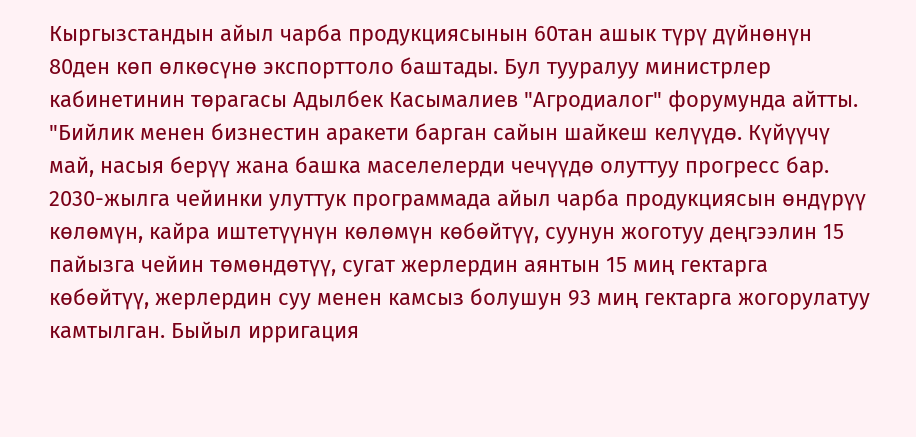Кыргызстандын айыл чарба продукциясынын 60тан ашык түрү дүйнөнүн 80ден көп өлкөсүнө экспорттоло баштады. Бул тууралуу министрлер кабинетинин төрагасы Адылбек Касымалиев "Агродиалог" форумунда айтты. "Бийлик менен бизнестин аракети барган сайын шайкеш келүүдө. Күйүүчү май, насыя берүү жана башка маселелерди чечүүдө олуттуу прогресс бар. 2030-жылга чейинки улуттук программада айыл чарба продукциясын өндүрүү көлөмүн, кайра иштетүүнүн көлөмүн көбөйтүү, суунун жоготуу деңгээлин 15 пайызга чейин төмөндөтүү, сугат жерлердин аянтын 15 миң гектарга көбөйтүү, жерлердин суу менен камсыз болушун 93 миң гектарга жогорулатуу камтылган. Быйыл ирригация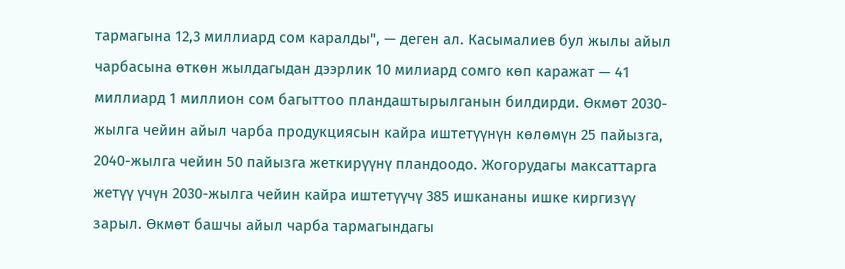тармагына 12,3 миллиард сом каралды", — деген ал. Касымалиев бул жылы айыл чарбасына өткөн жылдагыдан дээрлик 10 милиард сомго көп каражат — 41 миллиард 1 миллион сом багыттоо пландаштырылганын билдирди. Өкмөт 2030-жылга чейин айыл чарба продукциясын кайра иштетүүнүн көлөмүн 25 пайызга, 2040-жылга чейин 50 пайызга жеткирүүнү пландоодо. Жогорудагы максаттарга жетүү үчүн 2030-жылга чейин кайра иштетүүчү 385 ишкананы ишке киргизүү зарыл. Өкмөт башчы айыл чарба тармагындагы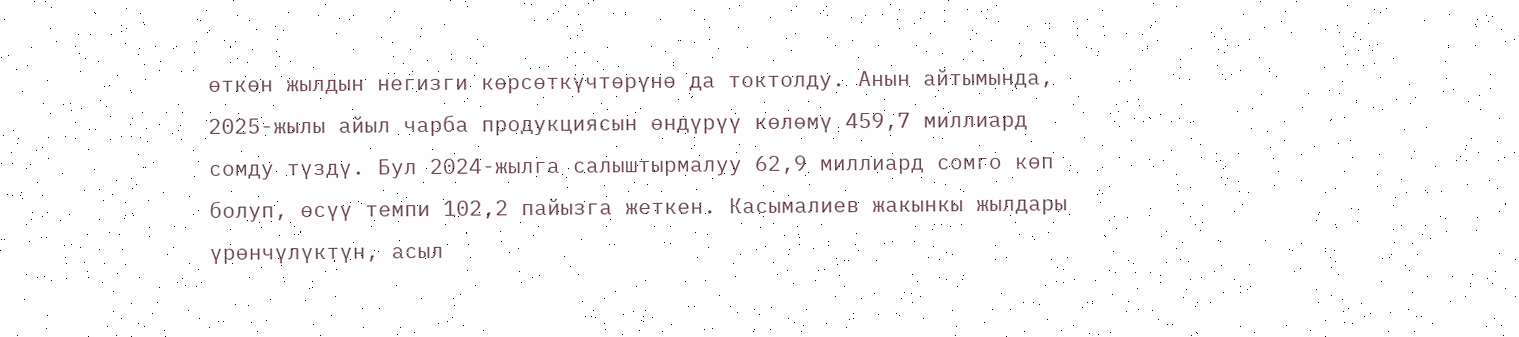өткөн жылдын негизги көрсөткүчтөрүнө да токтолду. Анын айтымында, 2025-жылы айыл чарба продукциясын өндүрүү көлөмү 459,7 миллиард сомду түздү. Бул 2024-жылга салыштырмалуу 62,9 миллиард сомго көп болуп, өсүү темпи 102,2 пайызга жеткен. Касымалиев жакынкы жылдары үрөнчүлүктүн, асыл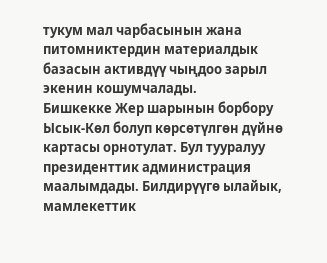тукум мал чарбасынын жана питомниктердин материалдык базасын активдүү чыңдоо зарыл экенин кошумчалады.
Бишкекке Жер шарынын борбору Ысык-Көл болуп көрсөтүлгөн дүйнө картасы орнотулат. Бул тууралуу президенттик администрация маалымдады. Билдирүүгө ылайык, мамлекеттик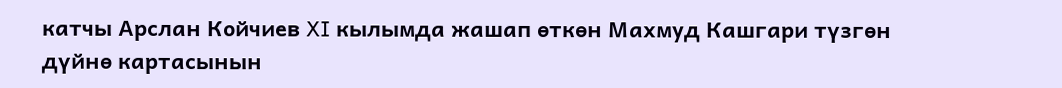катчы Арслан Койчиев XI кылымда жашап өткөн Махмуд Кашгари түзгөн дүйнө картасынын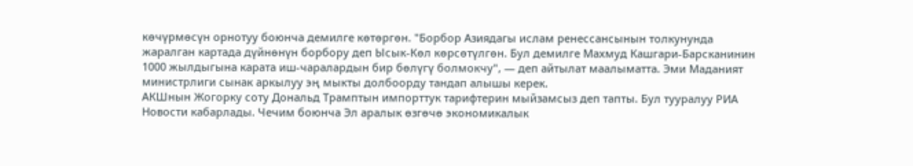көчүрмөсүн орнотуу боюнча демилге көтөргөн. "Борбор Азиядагы ислам ренессансынын толкунунда жаралган картада дүйнөнүн борбору деп Ысык-Көл көрсөтүлгөн. Бул демилге Махмуд Кашгари-Барсканинин 1000 жылдыгына карата иш-чаралардын бир бөлүгү болмокчу", — деп айтылат маалыматта. Эми Маданият министрлиги сынак аркылуу эң мыкты долбоорду тандап алышы керек.
АКШнын Жогорку соту Дональд Трамптын импорттук тарифтерин мыйзамсыз деп тапты. Бул тууралуу РИА Новости кабарлады. Чечим боюнча Эл аралык өзгөчө экономикалык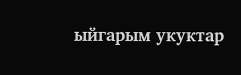ыйгарым укуктар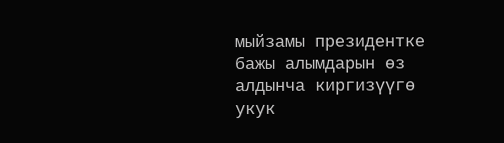мыйзамы президентке бажы алымдарын өз алдынча киргизүүгө укук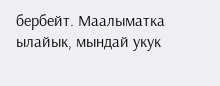бербейт. Маалыматка ылайык, мындай укук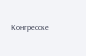Конгресске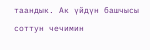таандык. Ак үйдүн башчысы соттун чечимин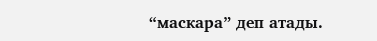“маскара” деп атады.